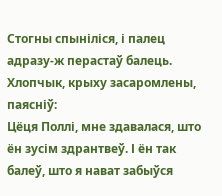Стогны спыніліся, і палец адразу-ж перастаў балець. Хлопчык, крыху засаромлены, паясніў:
Цёця Поллі, мне здавалася, што ён зусім здрантвеў. І ён так балеў, што я нават забыўся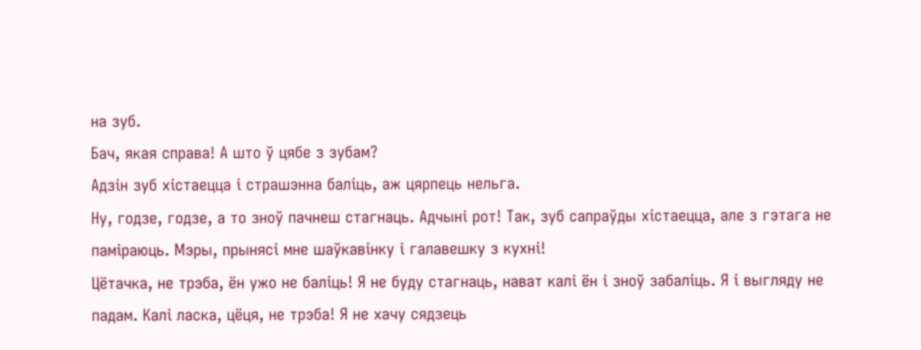на зуб.
Бач, якая справа! А што ў цябе з зубам?
Адзін зуб хістаецца і страшэнна баліць, аж цярпець нельга.
Ну, годзе, годзе, а то зноў пачнеш стагнаць. Адчыні рот! Так, зуб сапраўды хістаецца, але з гэтага не паміраюць. Мэры, прынясі мне шаўкавінку і галавешку з кухні!
Цётачка, не трэба, ён ужо не баліць! Я не буду стагнаць, нават калі ён і зноў забаліць. Я і выгляду не падам. Калі ласка, цёця, не трэба! Я не хачу сядзець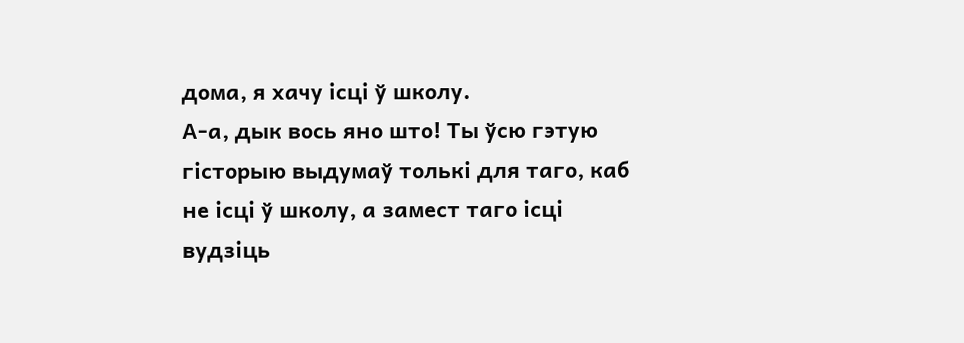дома, я хачу ісці ў школу.
А-а, дык вось яно што! Ты ўсю гэтую гісторыю выдумаў толькі для таго, каб не ісці ў школу, а замест таго ісці вудзіць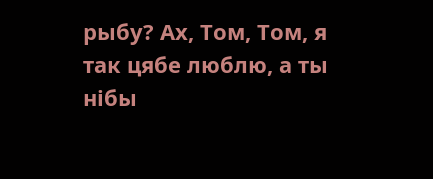рыбу? Ах, Том, Том, я так цябе люблю, а ты нібы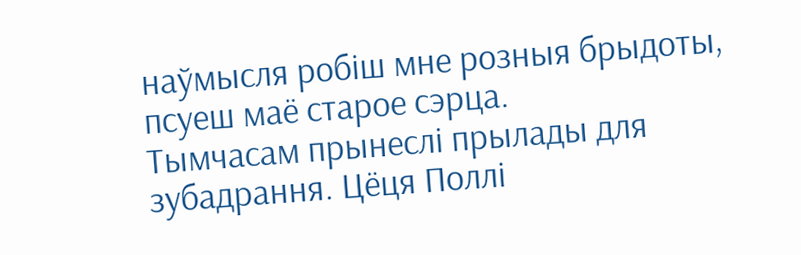наўмысля робіш мне розныя брыдоты, псуеш маё старое сэрца.
Тымчасам прынеслі прылады для зубадрання. Цёця Поллі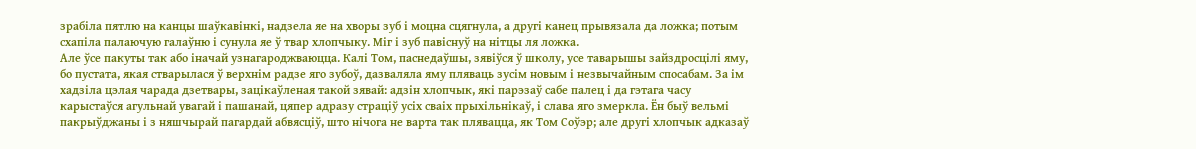зрабіла пятлю на канцы шаўкавінкі, надзела яе на хворы зуб і моцна сцягнула, а другі канец прывязала да ложка; потым схапіла палаючую галаўню і сунула яе ў твар хлопчыку. Міг і зуб павіснуў на нітцы ля ложка.
Але ўсе пакуты так або іначай узнагароджваюцца. Калі Том, паснедаўшы, зявіўся ў школу, усе таварышы зайздросцілі яму, бо пустата, якая стварылася ў верхнім радзе яго зубоў, дазваляла яму пляваць зусім новым і незвычайным спосабам. За ім хадзіла цэлая чарада дзетвары, зацікаўленая такой зявай: адзін хлопчык, які парэзаў сабе палец і да гэтага часу карыстаўся агульнай увагай і пашанай, цяпер адразу страціў усіх сваіх прыхільнікаў, і слава яго змеркла. Ён быў вельмі пакрыўджаны і з няшчырай пагардай абвясціў, што нічога не варта так плявацца, як Том Соўэр; але другі хлопчык адказаў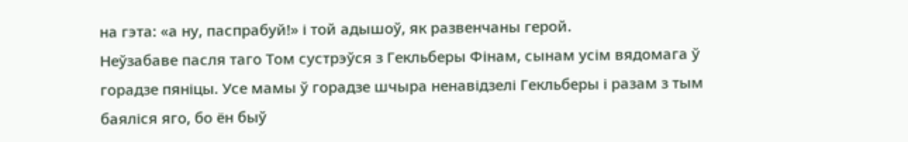на гэта: «а ну, паспрабуй!» і той адышоў, як развенчаны герой.
Неўзабаве пасля таго Том сустрэўся з Гекльберы Фінам, сынам усім вядомага ў горадзе пяніцы. Усе мамы ў горадзе шчыра ненавідзелі Гекльберы і разам з тым баяліся яго, бо ён быў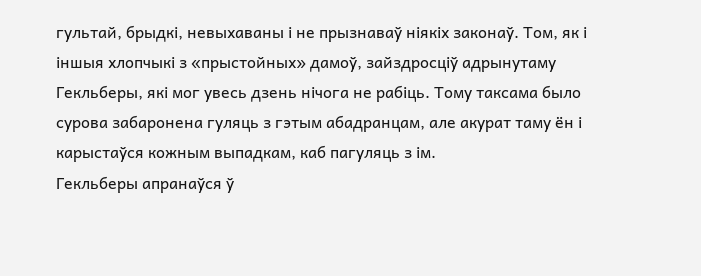гультай, брыдкі, невыхаваны і не прызнаваў ніякіх законаў. Том, як і іншыя хлопчыкі з «прыстойных» дамоў, зайздросціў адрынутаму Гекльберы, які мог увесь дзень нічога не рабіць. Тому таксама было сурова забаронена гуляць з гэтым абадранцам, але акурат таму ён і карыстаўся кожным выпадкам, каб пагуляць з ім.
Гекльберы апранаўся ў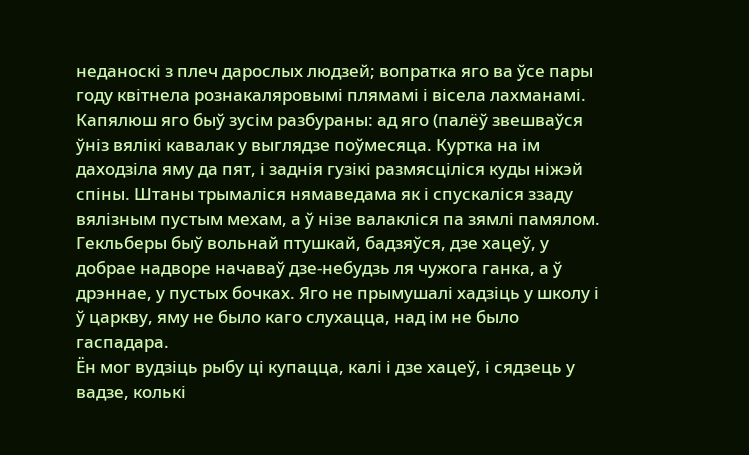неданоскі з плеч дарослых людзей; вопратка яго ва ўсе пары году квітнела рознакаляровымі плямамі і вісела лахманамі. Капялюш яго быў зусім разбураны: ад яго (палёў звешваўся ўніз вялікі кавалак у выглядзе поўмесяца. Куртка на ім даходзіла яму да пят, і заднія гузікі размясціліся куды ніжэй спіны. Штаны трымаліся нямаведама як і спускаліся ззаду вялізным пустым мехам, а ў нізе валакліся па зямлі памялом. Гекльберы быў вольнай птушкай, бадзяўся, дзе хацеў, у добрае надворе начаваў дзе-небудзь ля чужога ганка, а ў дрэннае, у пустых бочках. Яго не прымушалі хадзіць у школу і ў царкву, яму не было каго слухацца, над ім не было гаспадара.
Ён мог вудзіць рыбу ці купацца, калі і дзе хацеў, і сядзець у вадзе, колькі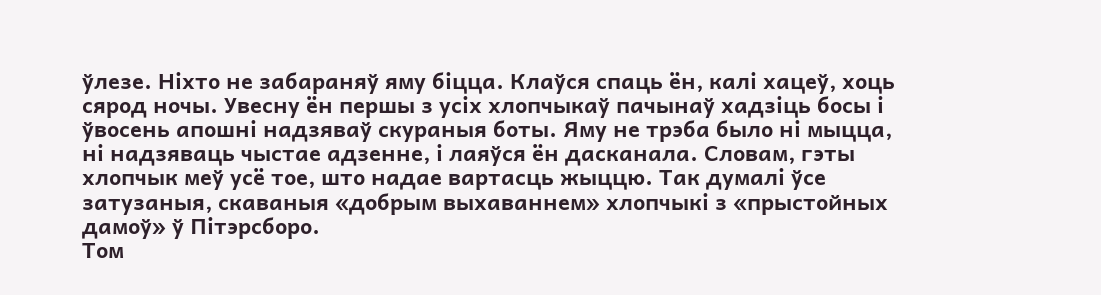ўлезе. Ніхто не забараняў яму біцца. Клаўся спаць ён, калі хацеў, хоць сярод ночы. Увесну ён першы з усіх хлопчыкаў пачынаў хадзіць босы і ўвосень апошні надзяваў скураныя боты. Яму не трэба было ні мыцца, ні надзяваць чыстае адзенне, і лаяўся ён дасканала. Словам, гэты хлопчык меў усё тое, што надае вартасць жыццю. Так думалі ўсе затузаныя, скаваныя «добрым выхаваннем» хлопчыкі з «прыстойных дамоў» ў Пітэрсборо.
Том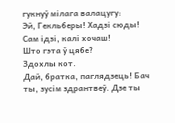гукнуў мілага валацугу:
Эй, Гекльберы! Хадзі сюды!
Сам ідзі, калі хочаш!
Што гэта ў цябе?
Здохлы кот.
Дай, братка, паглядзець! Бач ты, зусім здрантвеў. Дзе ты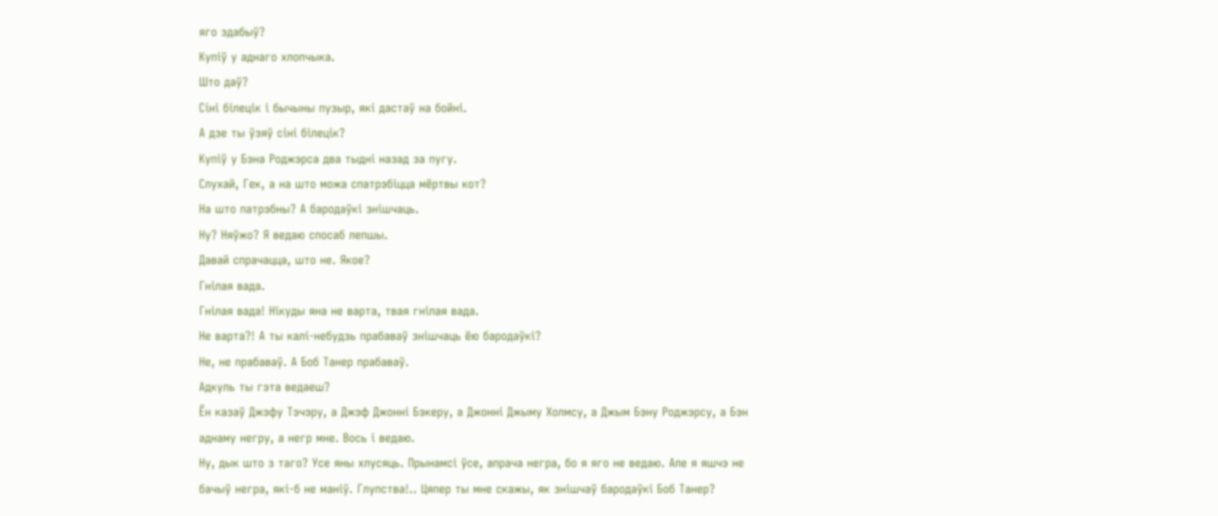яго здабыў?
Купіў у аднаго хлопчыка.
Што даў?
Сіні білецік і бычыны пузыр, які дастаў на бойні.
А дзе ты ўзяў сіні білецік?
Купіў у Бэна Роджэрса два тыдні назад за пугу.
Слухай, Гек, а на што можа спатрэбіцца мёртвы кот?
На што патрэбны? А бародаўкі знішчаць.
Ну? Няўжо? Я ведаю спосаб лепшы.
Давай спрачацца, што не. Якое?
Гнілая вада.
Гнілая вада! Нікуды яна не варта, твая гнілая вада.
Не варта?! А ты калі-небудзь прабаваў знішчаць ёю бародаўкі?
Не, не прабаваў. А Боб Танер прабаваў.
Адкуль ты гэта ведаеш?
Ён казаў Джэфу Тэчэру, а Джэф Джонні Бэкеру, а Джонні Джыму Холмсу, а Джым Бэну Роджэрсу, а Бэн аднаму негру, а негр мне. Вось і ведаю.
Ну, дык што з таго? Усе яны хлусяць. Прынамсі ўсе, апрача негра, бо я яго не ведаю. Але я яшчэ не бачыў негра, які-б не маніў. Глупства!.. Цяпер ты мне скажы, як знішчаў бародаўкі Боб Танер?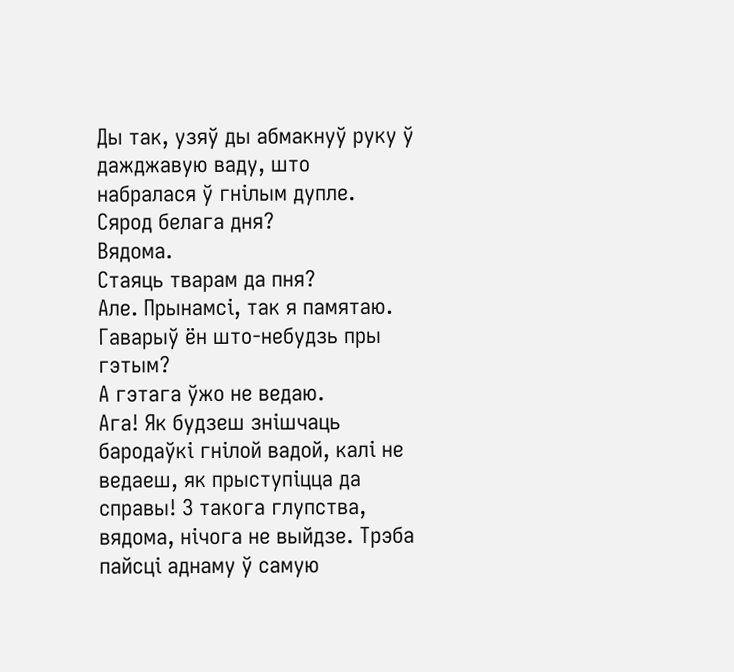Ды так, узяў ды абмакнуў руку ў дажджавую ваду, што набралася ў гнілым дупле.
Сярод белага дня?
Вядома.
Стаяць тварам да пня?
Але. Прынамсі, так я памятаю.
Гаварыў ён што-небудзь пры гэтым?
А гэтага ўжо не ведаю.
Ага! Як будзеш знішчаць бародаўкі гнілой вадой, калі не ведаеш, як прыступіцца да справы! З такога глупства, вядома, нічога не выйдзе. Трэба пайсці аднаму ў самую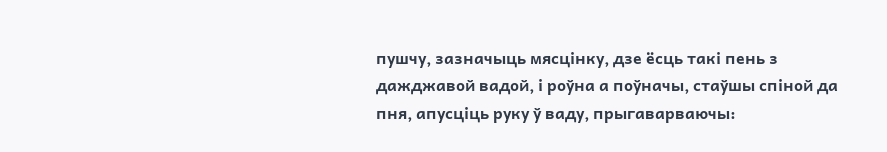пушчу, зазначыць мясцінку, дзе ёсць такі пень з дажджавой вадой, і роўна а поўначы, стаўшы спіной да пня, апусціць руку ў ваду, прыгаварваючы: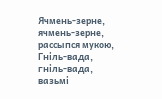Ячмень-зерне, ячмень-зерне, рассыпся мукою,
Гніль-вада, гніль-вада, вазьмі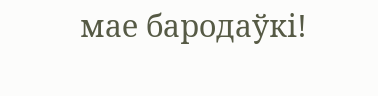мае бародаўкі!